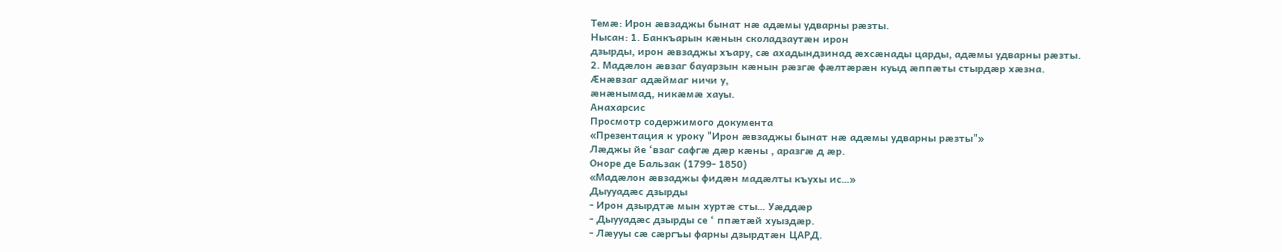Темæ: Ирон æвзаджы бынат нæ адæмы удварны рæзты.
Нысан: 1. Банкъарын кæнын сколадзаутæн ирон
дзырды, ирон æвзаджы хъару, сæ ахадындзинад æхсæнады царды, адæмы удварны рæзты.
2. Мадæлон æвзаг бауарзын кæнын рæзгæ фæлтæрæн куыд æппæты стырдæр хæзна.
Æнæвзаг адæймаг ничи у,
æнæнымад, никæмæ хауы.
Анахарсис
Просмотр содержимого документа
«Презентация к уроку "Ирон æвзаджы бынат нæ адæмы удварны рæзты"»
Лæджы йе ‘взаг сафгæ дæр кæны , аразгæ д æр.
Оноре де Бальзак (1799- 1850)
«Мадæлон æвзаджы фидæн мадæлты къухы ис…»
Дыууадæс дзырды
- Ирон дзырдтæ мын хуртæ сты… Уæддæр
- Дыууадæс дзырды се ‘ ппæтæй хуыздæр.
- Лæууы сæ сæргъы фарны дзырдтæн ЦАРД.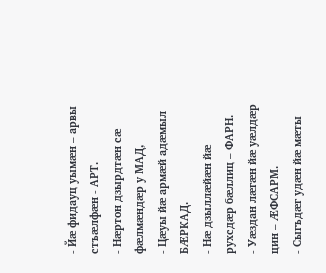- Йæ фидауц уымæн – арвы стъæлфæн - АРТ.
- Нæртон дзырдтæн сæ фæлмæндæр у МАД,
- Цæуы йæ армæй адæмыл БÆРКАД.
- Нæ дзыллæйæн йæ рухсдæр бæллиц – ФАРН.
- Уæздан лæгæн йæ уæлдæр цин – ÆФСАРМ.
- Сыгъдæг удæн йæ мæты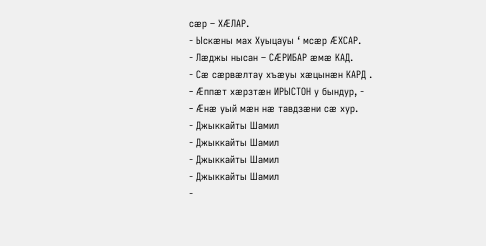сæр – ХÆЛАР.
- Ыскæны мах Хуыцауы ‘ мсæр ÆХСАР.
- Лæджы нысан – СÆРИБАР æмæ КАД.
- Сæ сæрвæлтау хъæуы хæцынæн КАРД .
- Æппæт хæрзтæн ИРЫСТОН у бындур, -
- Æнæ уый мæн нæ тавдзæни сæ хур.
- Джыккайты Шамил
- Джыккайты Шамил
- Джыккайты Шамил
- Джыккайты Шамил
-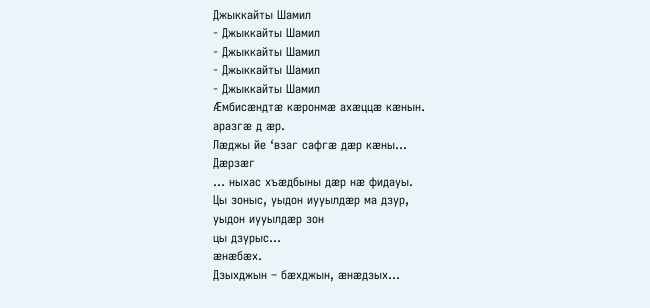Джыккайты Шамил
- Джыккайты Шамил
- Джыккайты Шамил
- Джыккайты Шамил
- Джыккайты Шамил
Æмбисæндтæ кæронмæ ахæццæ кæнын.
аразгæ д æр.
Лæджы йе ‘взаг сафгæ дæр кæны…
Дæрзæг
… ныхас хъæдбыны дæр нæ фидауы.
Цы зоныс, уыдон иууылдæр ма дзур,
уыдон иууылдæр зон
цы дзурыс…
æнæбæх.
Дзыхджын – бæхджын, æнæдзых…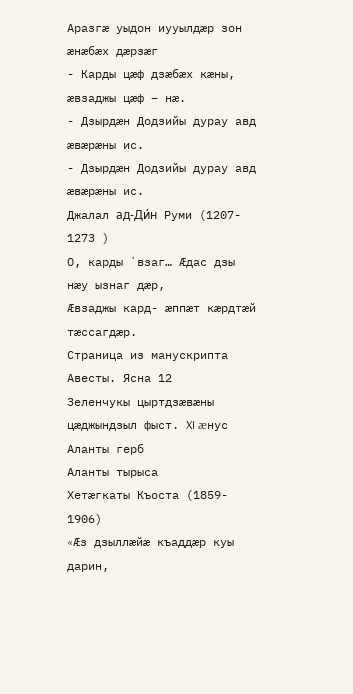Аразгæ уыдон иууылдæр зон
æнæбæх дæрзæг
- Карды цæф дзæбæх кæны, æвзаджы цæф – нæ.
- Дзырдæн Додзийы дурау авд æвæрæны ис.
- Дзырдæн Додзийы дурау авд æвæрæны ис.
Джалал ад-Ди́н Руми (1207- 1273 )
О, карды `взаг… Æдас дзы нæу ызнаг дæр,
Æвзаджы кард- æппæт кæрдтæй тæссагдæр.
Страница из манускрипта Авесты. Ясна 12
Зеленчукы цыртдзæвæны цæджындзыл фыст. XI æнус
Аланты герб
Аланты тырыса
Хетæгкаты Къоста (1859- 1906)
«Æз дзыллæйæ къаддæр куы дарин,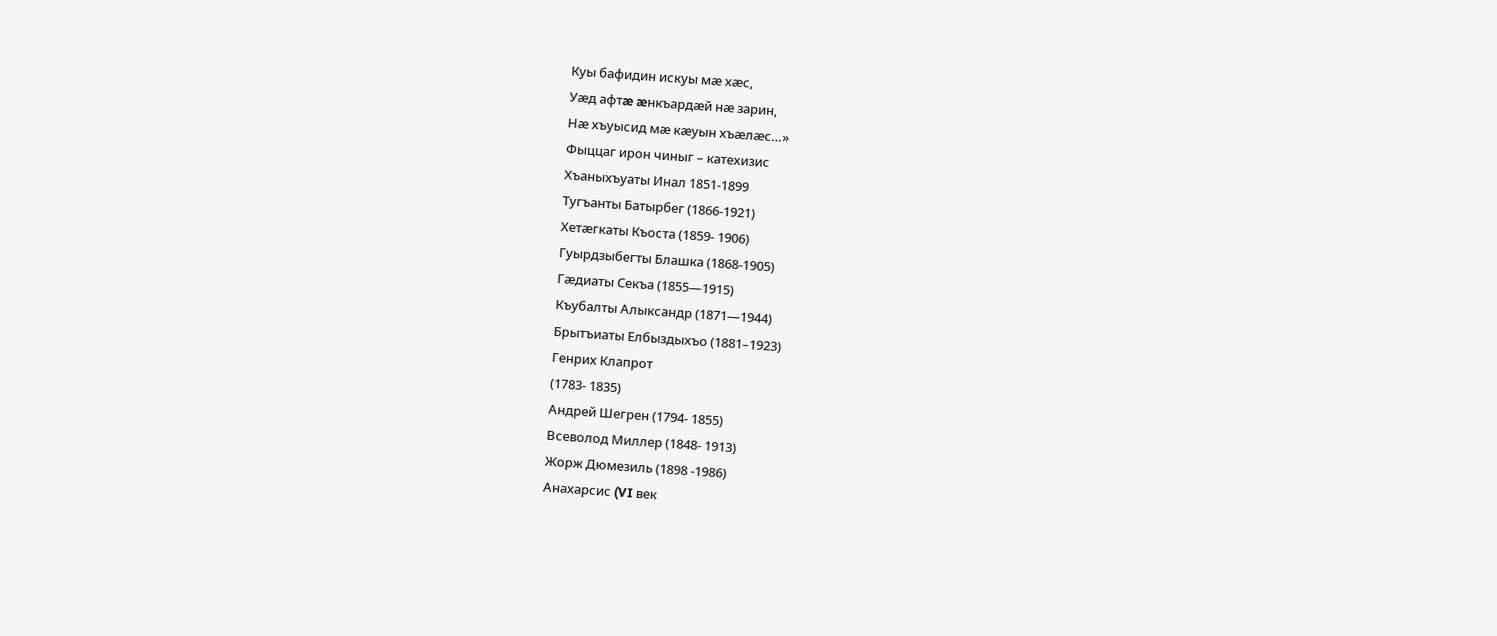Куы бафидин искуы мæ хæс,
Уæд афтæ æнкъардæй нæ зарин,
Нæ хъуысид мæ кæуын хъæлæс…»
Фыццаг ирон чиныг – катехизис
Хъаныхъуаты Инал 1851-1899
Тугъанты Батырбег (1866-1921)
Хетæгкаты Къоста (1859- 1906)
Гуырдзыбегты Блашка (1868-1905)
Гæдиаты Секъа (1855—1915)
Къубалты Алыксандр (1871—1944)
Брытъиаты Елбыздыхъо (1881–1923)
Генрих Клапрот
(1783- 1835)
Андрей Шегрен (1794- 1855)
Всеволод Миллер (1848- 1913)
Жорж Дюмезиль (1898 -1986)
Анахарсис (VI век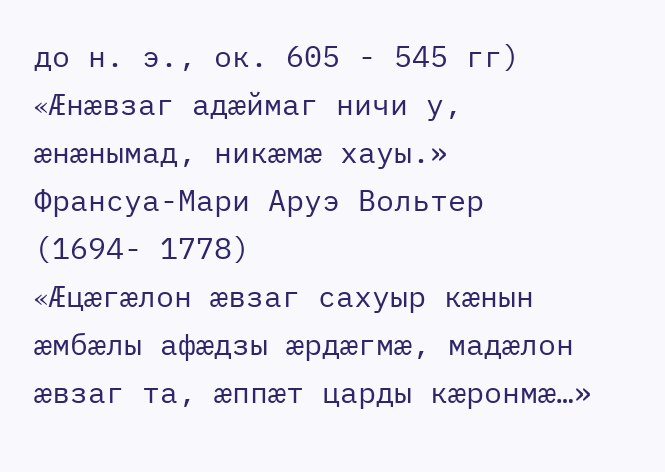до н. э., ок. 605 - 545 гг)
«Æнæвзаг адæймаг ничи у, æнæнымад, никæмæ хауы.»
Франсуа-Мари Аруэ Вольтер (1694- 1778)
«Æцæгæлон æвзаг сахуыр кæнын æмбæлы афæдзы æрдæгмæ, мадæлон æвзаг та, æппæт царды кæронмæ…»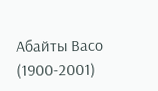Абайты Васо (1900-2001)